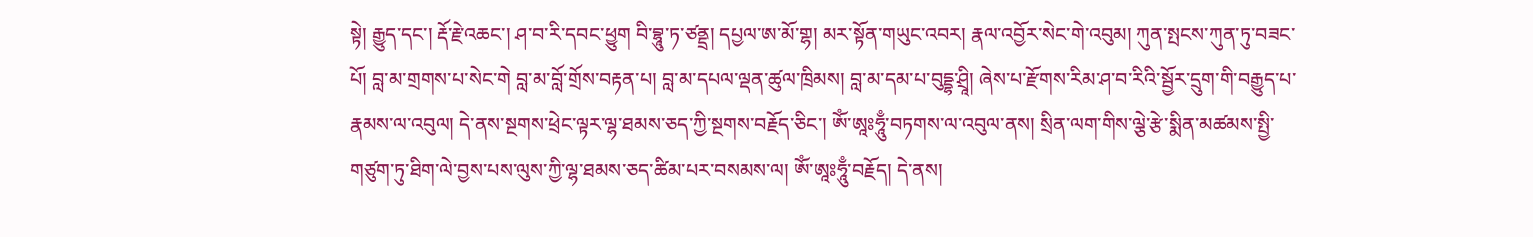སྟེ། རྒྱུད་དང་། རྡོ་རྗེ་འཆང་། ཤ་བ་རི་དབང་ཕྱུག བི་བྷཱུ་ཏ་ཙནྡྲ། དཔྱལ་ཨ་མོ་གྷ། མར་སྟོན་གཡུང་འབར། རྣལ་འབྱོར་སེང་གེ་འབུམ། ཀུན་སྤངས་ཀུན་ཏུ་བཟང་པོ། བླ་མ་གྲགས་པ་སེང་གེ བླ་མ་བློ་གྲོས་བརྟན་པ། བླ་མ་དཔལ་ལྡན་ཚུལ་ཁྲིམས། བླ་མ་དམ་པ་བུདྡྷ་ཤྲཱི། ཞེས་པ་རྫོགས་རིམ་ཤ་བ་རིའི་སྦྱོར་དྲུག་གི་བརྒྱུད་པ་རྣམས་ལ་འབུལ། དེ་ནས་སྔགས་ཕྲེང་ལྟར་ལྷ་ཐམས་ཅད་ཀྱི་སྔགས་བརྗོད་ཅིང་། ཨོཾ་ཨཱཿཧཱུྃ་བཏགས་ལ་འབུལ་ནས། སྲིན་ལག་གིས་ལྕེ་རྩེ་སྨིན་མཚམས་སྤྱི་གཙུག་ཏུ་ཐིག་ལེ་བྱས་པས་ལུས་ཀྱི་ལྷ་ཐམས་ཅད་ཚིམ་པར་བསམས་ལ། ཨོཾ་ཨཱཿཧཱུྃ་བརྗོད། དེ་ནས།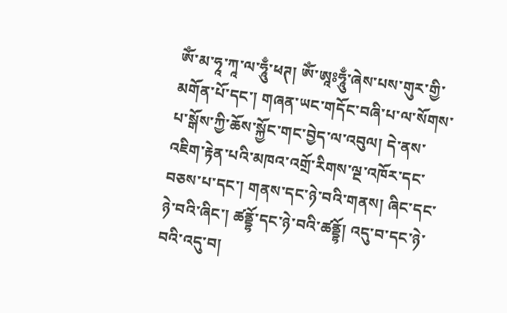ཨོཾ་མ་ཧཱ་ཀཱ་ལ་ཧཱུྃ་ཕཊ། ཨོཾ་ཨཱཿཧཱུྃ་ཞེས་པས་གུར་གྱི་མགོན་པོ་དང་། གཞན་ཡང་གདོང་བཞི་པ་ལ་སོགས་པ་སྒོས་ཀྱི་ཆོས་སྐྱོང་གང་བྱེད་ལ་འབུལ། དེ་ནས་འཇིག་རྟེན་པའི་མཁའ་འགྲོ་རིགས་ལྔ་འཁོར་དང་བཅས་པ་དང་། གནས་དང་ཉེ་བའི་གནས། ཞིང་དང་ཉེ་བའི་ཞིང་། ཚནྡྷོ་དང་ཉེ་བའི་ཚནྡྷོ། འདུ་བ་དང་ཉེ་བའི་འདུ་བ།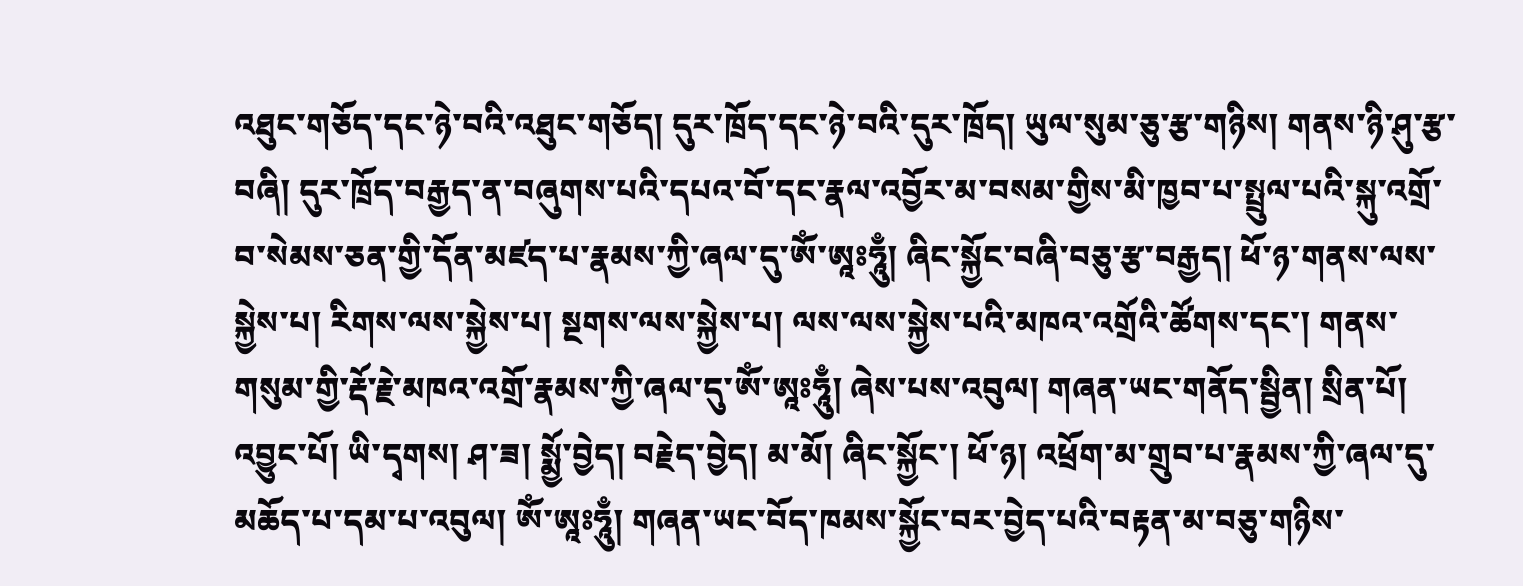འཐུང་གཅོད་དང་ཉེ་བའི་འཐུང་གཅོད། དུར་ཁྲོད་དང་ཉེ་བའི་དུར་ཁྲོད། ཡུལ་སུམ་ཅུ་རྩ་གཉིས། གནས་ཉི་ཤུ་རྩ་བཞི། དུར་ཁྲོད་བརྒྱད་ན་བཞུགས་པའི་དཔའ་བོ་དང་རྣལ་འབྱོར་མ་བསམ་གྱིས་མི་ཁྱབ་པ་སྤྲུལ་པའི་སྐུ་འགྲོ་བ་སེམས་ཅན་གྱི་དོན་མཛད་པ་རྣམས་ཀྱི་ཞལ་དུ་ཨོཾ་ཨཱཿཧཱུྃ། ཞིང་སྐྱོང་བཞི་བཅུ་རྩ་བརྒྱད། ཕོ་ཉ་གནས་ལས་སྐྱེས་པ། རིགས་ལས་སྐྱེས་པ། སྔགས་ལས་སྐྱེས་པ། ལས་ལས་སྐྱེས་པའི་མཁའ་འགྲོའི་ཚོགས་དང་། གནས་གསུམ་གྱི་རྡོ་རྗེ་མཁའ་འགྲོ་རྣམས་ཀྱི་ཞལ་དུ་ཨོཾ་ཨཱཿཧཱུྃ། ཞེས་པས་འབུལ། གཞན་ཡང་གནོད་སྦྱིན། སྲིན་པོ། འབྱུང་པོ། ཡི་དྭགས། ཤ་ཟ། སྨྱོ་བྱེད། བརྗེད་བྱེད། མ་མོ། ཞིང་སྐྱོང་། ཕོ་ཉ། འཕྲོག་མ་གྲུབ་པ་རྣམས་ཀྱི་ཞལ་དུ་མཆོད་པ་དམ་པ་འབུལ། ཨོཾ་ཨཱཿཧཱུྃ། གཞན་ཡང་བོད་ཁམས་སྐྱོང་བར་བྱེད་པའི་བརྟན་མ་བཅུ་གཉིས་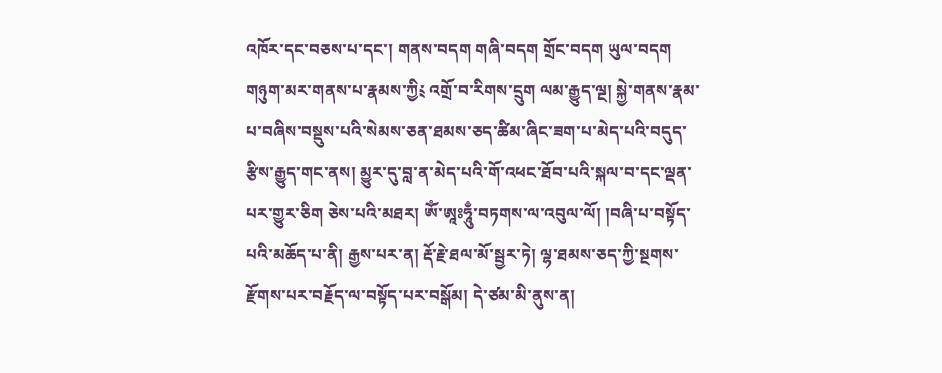འཁོར་དང་བཅས་པ་དང་། གནས་བདག གཞི་བདག གྲོང་བདག ཡུལ་བདག གཉུག་མར་གནས་པ་རྣམས་ཀྱི༴ འགྲོ་བ་རིགས་དྲུག ལམ་རྒྱུད་ལྔ། སྐྱེ་གནས་རྣམ་པ་བཞིས་བསྡུས་པའི་སེམས་ཅན་ཐམས་ཅད་ཚིམ་ཞིང་ཟག་པ་མེད་པའི་བདུད་རྩིས་རྒྱུད་གང་ནས། མྱུར་དུ་བླ་ན་མེད་པའི་གོ་འཕང་ཐོབ་པའི་སྐལ་བ་དང་ལྡན་པར་གྱུར་ཅིག ཅེས་པའི་མཐར། ཨོཾ་ཨཱཿཧཱུྃ་བཏགས་ལ་འབུལ་ལོ། །བཞི་པ་བསྟོད་པའི་མཆོད་པ་ནི། རྒྱས་པར་ན། རྡོ་རྗེ་ཐལ་མོ་སྦྱར་ཏེ། ལྷ་ཐམས་ཅད་ཀྱི་སྔགས་རྫོགས་པར་བརྗོད་ལ་བསྟོད་པར་བསྒོམ། དེ་ཙམ་མི་ནུས་ན།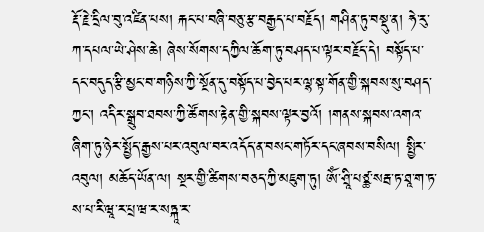རྡོ་རྗེ་དྲིལ་བུ་འཛིན་པས། རྐང་པ་བཞི་བཅུ་རྩ་བརྒྱད་པ་བརྗོད། གཤིན་ཏུ་བསྡུ་ན། ཧེ་རུ་ཀ་དཔལ་ཡེ་ཤེས་ཆེ། ཞེས་སོགས་དཀྱིལ་ཆོག་ཏུ་བཤད་པ་ལྟར་བརྗོད་དེ། བསྟོད་པ་དང་བདུད་རྩི་མྱང་བ་གཉིས་ཀྱི་སྔོན་དུ་བསྟོད་པ་བྱེད་པར་ལྷ་སྟ་གོན་གྱི་སྐབས་སུ་བཤད་ཀྱང་། འདིར་སྒྲུབ་ཐབས་ཀྱི་ཚོགས་རྟེན་གྱི་སྐབས་ལྟར་བྱའོ། །གནས་སྐབས་འགའ་ཞིག་ཏུ་ཉེར་སྤྱོད་རྒྱས་པར་འབུལ་བར་འདོད་ན་བསང་གཏོར་དང་ཞབས་བསིལ། སྤྱིར་འབུལ། མཆོད་ཡོན་ལ། སྔར་གྱི་ཚིགས་བཅད་ཀྱི་མཇུག་ཏུ། ཨོཾ་ཤྲཱི་པཙྪ་སརྦ་ཏ་ཐཱ་ག་ཏ་ས་པ་རི་ཝཱ་ར་པྲ་ཝ་ར་སཏྐཱ་ར་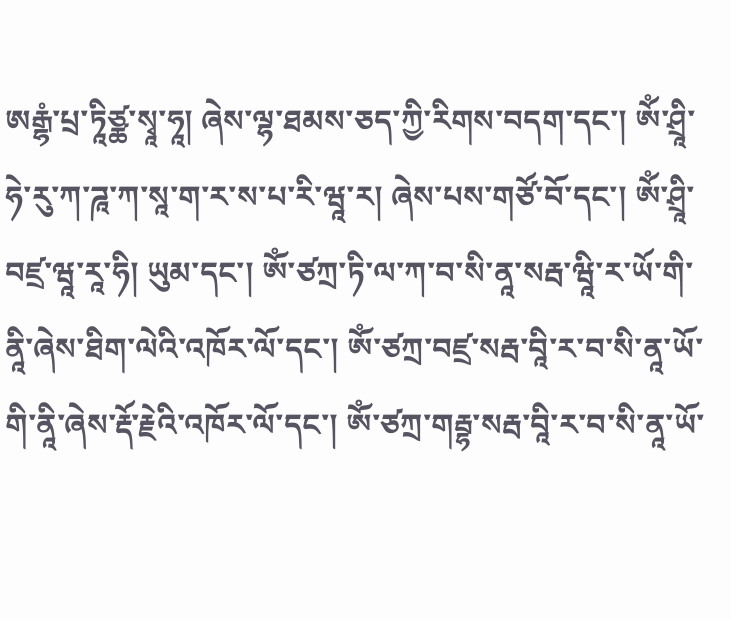ཨརྒྷཾ་པྲ་ཏཱིཙྪ་སྭཱ་ཧཱ། ཞེས་ལྷ་ཐམས་ཅད་ཀྱི་རིགས་བདག་དང་། ཨོཾ་ཤྲཱི་ཧེ་རུ་ཀ་ཌཱ་ཀ་སཱ་ག་ར་ས་པ་རི་ཝཱ་ར། ཞེས་པས་གཙོ་བོ་དང་། ཨོཾ་ཤྲཱི་བཛྲ་ཝཱ་རཱ་ཧི། ཡུམ་དང་། ཨོཾ་ཙཀྲ་ཏི་ལ་ཀ་བ་སི་ནཱ་སརྦ་ཝཱི་ར་ཡོ་གི་ནཱི་ཞེས་ཐིག་ལེའི་འཁོར་ལོ་དང་། ཨོཾ་ཙཀྲ་བཛྲ་སརྦ་བཱི་ར་བ་སི་ནཱ་ཡོ་གི་ནཱི་ཞེས་རྡོ་རྗེའི་འཁོར་ལོ་དང་། ཨོཾ་ཙཀྲ་གརྦྷ་སརྦ་བཱི་ར་བ་སི་ནཱ་ཡོ་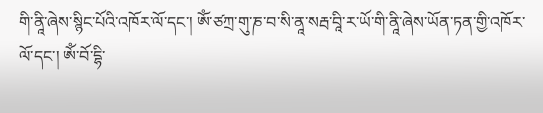གི་ནཱི་ཞེས་སྙིང་པོའི་འཁོར་ལོ་དང་། ཨོཾ་ཙཀྲ་གུ་ཎ་བ་སི་ནཱ་སརྦ་བཱི་ར་ཡོ་གི་ནཱི་ཞེས་ཡོན་ཏན་གྱི་འཁོར་ལོ་དང་། ཨོཾ་བོ་དྷི་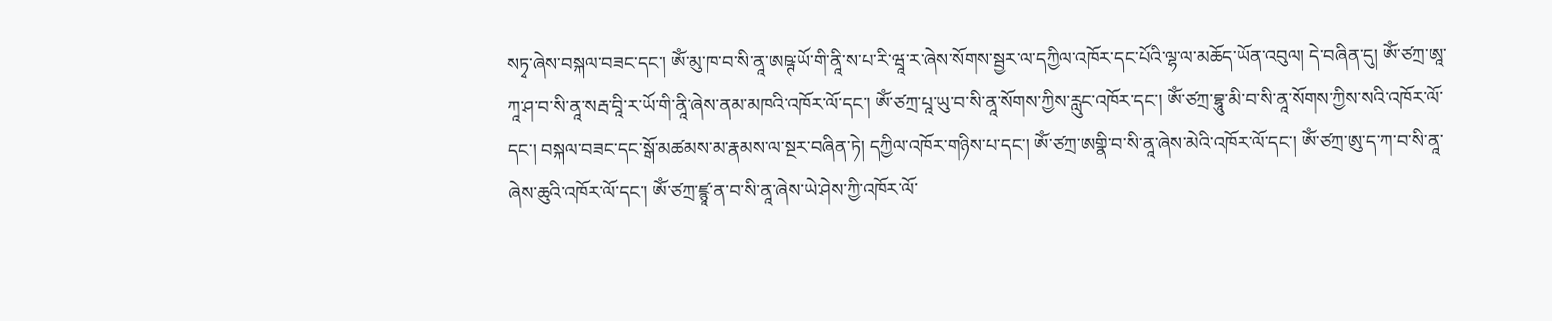སཏྭ་ཞེས་བསྐལ་བཟང་དང་། ཨོཾ་མུ་ཁ་བ་སི་ནཱ་ཨཥྚ་ཡོ་གི་ནཱི་ས་པ་རི་ཝཱ་ར་ཞེས་སོགས་སྦྱར་ལ་དཀྱིལ་འཁོར་དང་པོའི་ལྷ་ལ་མཆོད་ཡོན་འབུལ། དེ་བཞིན་དུ། ཨོཾ་ཙཀྲ་ཨཱ་ཀཱ་ཤ་བ་སི་ནཱ་སརྦ་བཱི་ར་ཡོ་གི་ནཱི་ཞེས་ནམ་མཁའི་འཁོར་ལོ་དང་། ཨོཾ་ཙཀྲ་པཱ་ཡུ་བ་སི་ནཱ་སོགས་ཀྱིས་རླུང་འཁོར་དང་། ཨོཾ་ཙཀྲ་བྷཱུ་མི་བ་སི་ནཱ་སོགས་ཀྱིས་སའི་འཁོར་ལོ་དང་། བསྐལ་བཟང་དང་སྒོ་མཚམས་མ་རྣམས་ལ་སྔར་བཞིན་ཏེ། དཀྱིལ་འཁོར་གཉིས་པ་དང་། ཨོཾ་ཙཀྲ་ཨགྣི་བ་སི་ནཱ་ཞེས་མེའི་འཁོར་ལོ་དང་། ཨོཾ་ཙཀྲ་ཨུ་ད་ཀ་བ་སི་ནཱ་ཞེས་ཆུའི་འཁོར་ལོ་དང་། ཨོཾ་ཙཀྲ་ཛྙཱ་ན་བ་སི་ནཱ་ཞེས་ཡེ་ཤེས་ཀྱི་འཁོར་ལོ་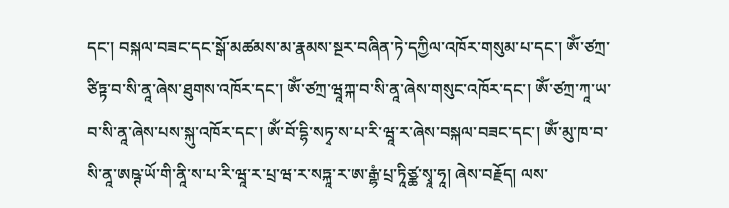དང་། བསྐལ་བཟང་དང་སྒོ་མཚམས་མ་རྣམས་སྔར་བཞིན་ཏེ་དཀྱིལ་འཁོར་གསུམ་པ་དང་། ཨོཾ་ཙཀྲ་ཙིཏྟ་བ་སི་ནཱ་ཞེས་ཐུགས་འཁོར་དང་། ཨོཾ་ཙཀྲ་ཝཱཀྐ་བ་སི་ནཱ་ཞེས་གསུང་འཁོར་དང་། ཨོཾ་ཙཀྲ་ཀཱ་ཡ་བ་སི་ནཱ་ཞེས་པས་སྐུ་འཁོར་དང་། ཨོཾ་བོ་དྷི་སཏྭ་ས་པ་རི་ཝཱ་ར་ཞེས་བསྐལ་བཟང་དང་། ཨོཾ་མུ་ཁ་བ་སི་ནཱ་ཨཥྚ་ཡོ་གི་ནཱི་ས་པ་རི་ཝཱ་ར་པྲ་ཝ་ར་སཏྐཱ་ར་ཨ་རྒྷཾ་པྲ་ཏཱིཙྪ་སྭཱ་ཧཱ། ཞེས་བརྗོད། ལས་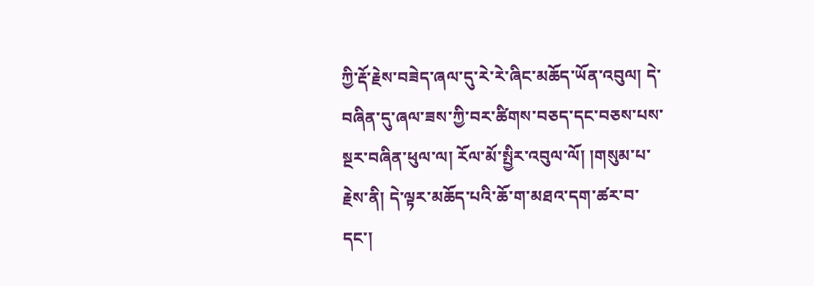ཀྱི་རྡོ་རྗེས་བཟེད་ཞལ་དུ་རེ་རེ་ཞིང་མཆོད་ཡོན་འབུལ། དེ་བཞིན་དུ་ཞལ་ཟས་ཀྱི་བར་ཚིགས་བཅད་དང་བཅས་པས་སྔར་བཞིན་ཕུལ་ལ། རོལ་མོ་སྤྱིར་འབུལ་ལོ། །གསུམ་པ་རྗེས་ནི། དེ་ལྟར་མཆོད་པའི་ཆོ་ག་མཐའ་དག་ཚར་བ་དང་།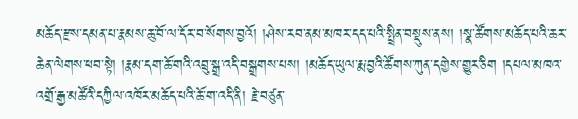མཆོད་རྫས་དམན་པ་རྣམས་ཆུ་བོ་ལ་དོར་བ་སོགས་བྱའོ། །ཤེས་རབ་ནམ་མཁར་དད་པའི་སྤྲིན་བསྡུས་ནས། །སྣ་ཚོགས་མཆོད་པའི་ཆར་ཆེན་ལེགས་ཕབ་སྟེ། །རྣམ་དག་ཆོ་གའི་འབྲུ་སྒྲ་འདི་བསྒྲགས་པས། །མཆོད་ཡུལ་རྨ་བྱའི་ཚོགས་ཀུན་དགྱེས་གྱུར་ཅིག །དཔལ་མཁའ་འགྲོ་རྒྱ་མཚོའི་དཀྱིལ་འཁོར་མཆོད་པའི་ཆོ་ག་འདི་ནི། རྗེ་བཙུན་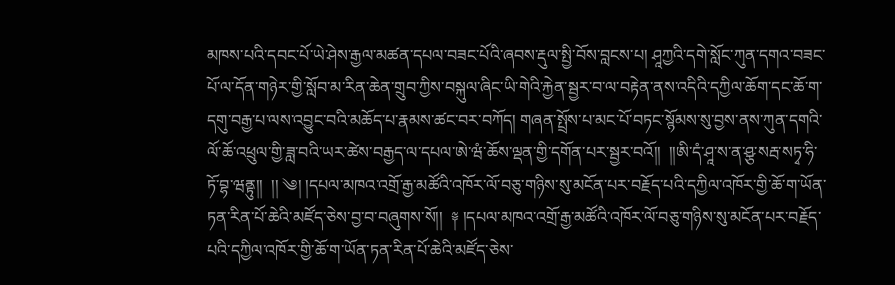མཁས་པའི་དབང་པོ་ཡེ་ཤེས་རྒྱལ་མཚན་དཔལ་བཟང་པོའི་ཞབས་རྡུལ་སྤྱི་བོས་བླངས་པ། ཤཱཀྱའི་དགེ་སློང་ཀུན་དགའ་བཟང་པོ་ལ་དོན་གཉེར་གྱི་སློབ་མ་རིན་ཆེན་གྲུབ་ཀྱིས་བསྐུལ་ཞིང་ཡི་གེའི་རྐྱེན་སྦྱར་བ་ལ་བརྟེན་ནས་འདིའི་དཀྱིལ་ཆོག་དང་ཆོ་ག་དགུ་བརྒྱ་པ་ལས་འབྱུང་བའི་མཆོད་པ་རྣམས་ཚང་བར་བཀོད། གཞན་སྤྲོས་པ་མང་པོ་བཏང་སྙོམས་སུ་བྱས་ནས་ཀུན་དགའི་ལོ་ཆོ་འཕྲུལ་གྱི་ཟླ་བའི་ཡར་ཚེས་བརྒྱད་ལ་དཔལ་ཨེ་ཝཾ་ཆོས་ལྡན་གྱི་དགོན་པར་སྦྱར་བའོ།།  །།ཨི་དཾ་ཤཱ་ས་ན་ཤྩ་སརྦ་སཏྭ་ཧི་ཏོ་བྷ་ཝནྟུ།།  །། ༄། །དཔལ་མཁའ་འགྲོ་རྒྱ་མཚོའི་འཁོར་ལོ་བཅུ་གཉིས་སུ་མངོན་པར་བརྗོད་པའི་དཀྱིལ་འཁོར་གྱི་ཆོ་ག་ཡོན་ཏན་རིན་པོ་ཆེའི་མཛོད་ཅེས་བྱ་བ་བཞུགས་སོ།།  ༈ །དཔལ་མཁའ་འགྲོ་རྒྱ་མཚོའི་འཁོར་ལོ་བཅུ་གཉིས་སུ་མངོན་པར་བརྗོད་པའི་དཀྱིལ་འཁོར་གྱི་ཆོ་ག་ཡོན་ཏན་རིན་པོ་ཆེའི་མཛོད་ཅེས་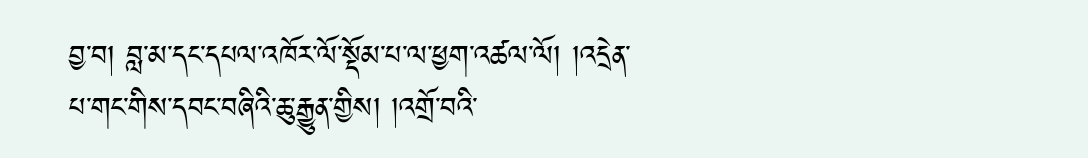བྱ་བ། བླ་མ་དང་དཔལ་འཁོར་ལོ་སྡོམ་པ་ལ་ཕྱག་འཚལ་ལོ། །འདྲེན་པ་གང་གིས་དབང་བཞིའི་ཆུ་རྒྱུན་གྱིས། །འགྲོ་བའི་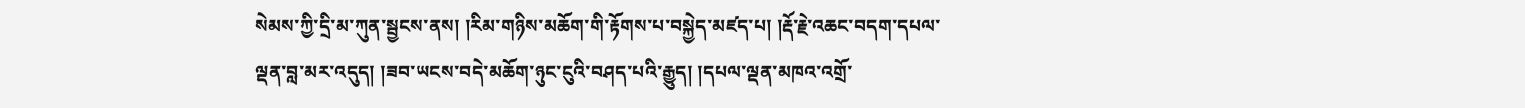སེམས་ཀྱི་དྲི་མ་ཀུན་སྦྱངས་ནས། །རིམ་གཉིས་མཆོག་གི་རྟོགས་པ་བསྐྱེད་མཛད་པ། །རྡོ་རྗེ་འཆང་བདག་དཔལ་ལྡན་བླ་མར་འདུད། །ཟབ་ཡངས་བདེ་མཆོག་ཉུང་ངུའི་བཤད་པའི་རྒྱུད། །དཔལ་ལྡན་མཁའ་འགྲོ་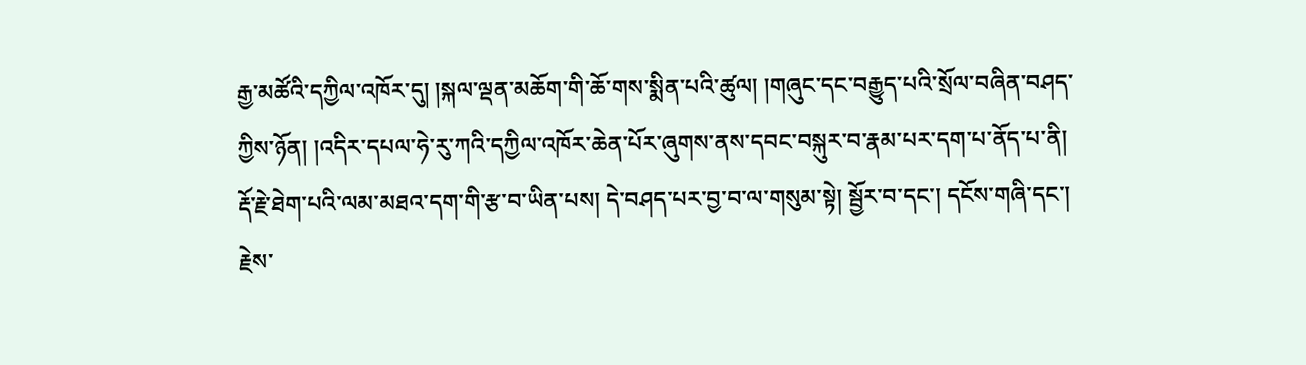རྒྱ་མཚོའི་དཀྱིལ་འཁོར་དུ། །སྐལ་ལྡན་མཆོག་གི་ཆོ་གས་སྨིན་པའི་ཚུལ། །གཞུང་དང་བརྒྱུད་པའི་སྲོལ་བཞིན་བཤད་ཀྱིས་ཉོན། །འདིར་དཔལ་ཧེ་རུ་ཀའི་དཀྱིལ་འཁོར་ཆེན་པོར་ཞུགས་ནས་དབང་བསྐུར་བ་རྣམ་པར་དག་པ་ནོད་པ་ནི། རྡོ་རྗེ་ཐེག་པའི་ལམ་མཐའ་དག་གི་རྩ་བ་ཡིན་པས། དེ་བཤད་པར་བྱ་བ་ལ་གསུམ་སྟེ། སྦྱོར་བ་དང་། དངོས་གཞི་དང་། རྗེས་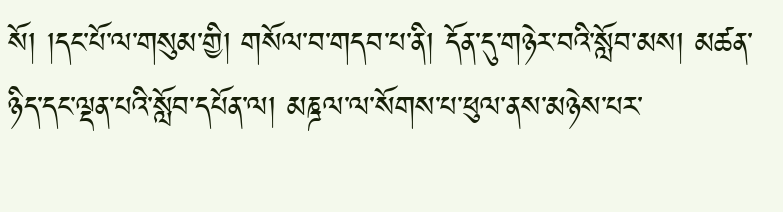སོ། །དང་པོ་ལ་གསུམ་གྱི། གསོལ་བ་གདབ་པ་ནི། དོན་དུ་གཉེར་བའི་སློབ་མས། མཚན་ཉིད་དང་ལྡན་པའི་སློབ་དཔོན་ལ། མཎྜལ་ལ་སོགས་པ་ཕུལ་ནས་མཉེས་པར་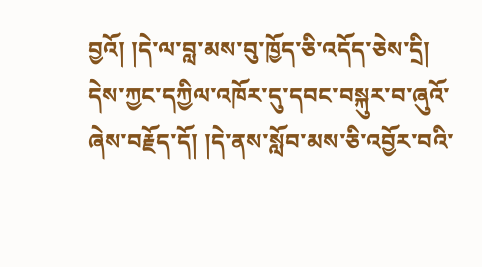བྱའོ། །དེ་ལ་བླ་མས་བུ་ཁྱོད་ཅི་འདོད་ཅེས་དྲི། དེས་ཀྱང་དཀྱིལ་འཁོར་དུ་དབང་བསྐུར་བ་ཞུའོ་ཞེས་བརྗོད་དོ། །དེ་ནས་སློབ་མས་ཅི་འབྱོར་བའི་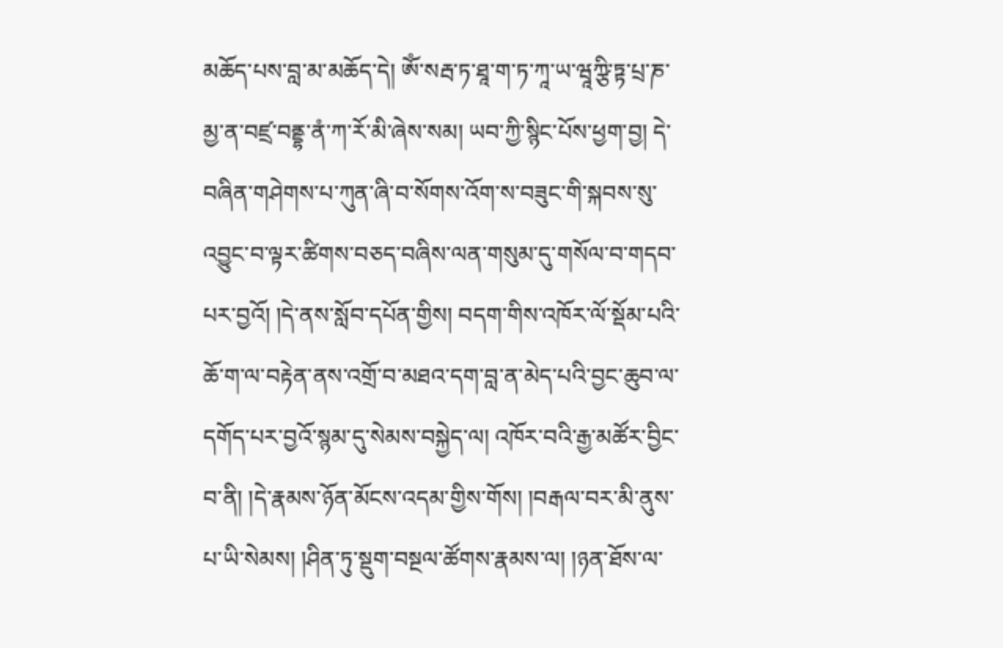མཆོད་པས་བླ་མ་མཆོད་དེ། ཨོཾ་སརྦ་ཏ་ཐཱ་ག་ཏ་ཀཱ་ཡ་ཝཱཀྩི་ཏྟ་པྲ་ཎ་མྱ་ན་བཛྲ་བནྡྷ་ནཾ་ཀ་རོ་མི་ཞེས་སམ། ཡབ་ཀྱི་སྙིང་པོས་ཕྱག་བྱ། དེ་བཞིན་གཤེགས་པ་ཀུན་ཞི་བ་སོགས་འོག་ས་བཟུང་གི་སྐབས་སུ་འབྱུང་བ་ལྟར་ཚིགས་བཅད་བཞིས་ལན་གསུམ་དུ་གསོལ་བ་གདབ་པར་བྱའོ། །དེ་ནས་སློབ་དཔོན་གྱིས། བདག་གིས་འཁོར་ལོ་སྡོམ་པའི་ཆོ་ག་ལ་བརྟེན་ནས་འགྲོ་བ་མཐའ་དག་བླ་ན་མེད་པའི་བྱང་ཆུབ་ལ་དགོད་པར་བྱའོ་སྙམ་དུ་སེམས་བསྐྱེད་ལ། འཁོར་བའི་རྒྱ་མཚོར་བྱིང་བ་ནི། །དེ་རྣམས་ཉོན་མོངས་འདམ་གྱིས་གོས། །བརྒལ་བར་མི་ནུས་པ་ཡི་སེམས། །ཤིན་ཏུ་སྡུག་བསྔལ་ཚོགས་རྣམས་ལ། །ཉན་ཐོས་ལ་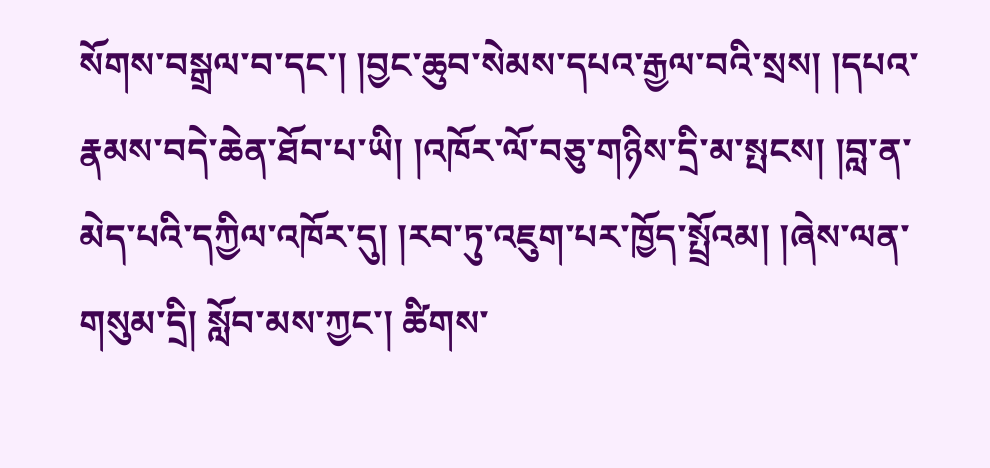སོགས་བསྒྲལ་བ་དང་། །བྱང་ཆུབ་སེམས་དཔའ་རྒྱལ་བའི་སྲས། །དཔའ་རྣམས་བདེ་ཆེན་ཐོབ་པ་ཡི། །འཁོར་ལོ་བཅུ་གཉིས་དྲི་མ་སྤངས། །བླ་ན་མེད་པའི་དཀྱིལ་འཁོར་དུ། །རབ་ཏུ་འཇུག་པར་ཁྱོད་སྤྲོའམ། །ཞེས་ལན་གསུམ་དྲི། སློབ་མས་ཀྱང་། ཚིགས་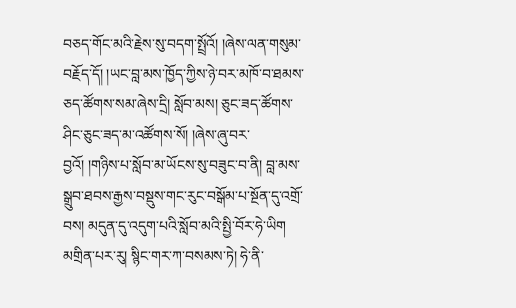བཅད་གོང་མའི་རྗེས་སུ་བདག་སྤྲོའོ། །ཞེས་ལན་གསུམ་བརྗོད་དོ། །ཡང་བླ་མས་ཁྱོད་ཀྱིས་ཉེ་བར་མཁོ་བ་ཐམས་ཅད་ཚོགས་སམ་ཞེས་དྲི། སློབ་མས། ཅུང་ཟད་ཚོགས་ཤིང་ཅུང་ཟད་མ་འཚོགས་སོ། །ཞེས་ཞུ་བར་བྱའོ། །གཉིས་པ་སློབ་མ་ཡོངས་སུ་བཟུང་བ་ནི། བླ་མས་སྒྲུབ་ཐབས་རྒྱས་བསྡུས་གང་རུང་བསྒོམ་པ་སྔོན་དུ་འགྲོ་བས། མདུན་དུ་འདུག་པའི་སློབ་མའི་སྤྱི་བོར་ཧེ་ཡིག མགྲིན་པར་རུ། སྙིང་གར་ཀ་བསམས་ཏེ། ཧེ་ནི་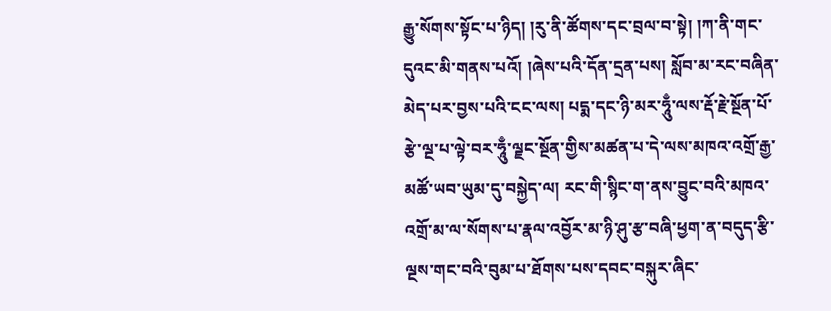རྒྱུ་སོགས་སྟོང་པ་ཉིད། །རུ་ནི་ཚོགས་དང་བྲལ་བ་སྟེ། །ཀ་ནི་གང་དུའང་མི་གནས་པའོ། །ཞེས་པའི་དོན་དྲན་པས། སློབ་མ་རང་བཞིན་མེད་པར་བྱས་པའི་ངང་ལས། པདྨ་དང་ཉི་མར་ཧཱུྃ་ལས་རྡོ་རྗེ་སྔོན་པོ་རྩེ་ལྔ་པ་ལྟེ་བར་ཧཱུྃ་ལྗང་སྔོན་གྱིས་མཚན་པ་དེ་ལས་མཁའ་འགྲོ་རྒྱ་མཚོ་ཡབ་ཡུམ་དུ་བསྐྱེད་ལ། རང་གི་སྙིང་ག་ནས་བྱུང་བའི་མཁའ་འགྲོ་མ་ལ་སོགས་པ་རྣལ་འབྱོར་མ་ཉི་ཤུ་རྩ་བཞི་ཕྱག་ན་བདུད་རྩི་ལྔས་གང་བའི་བུམ་པ་ཐོགས་པས་དབང་བསྐུར་ཞིང་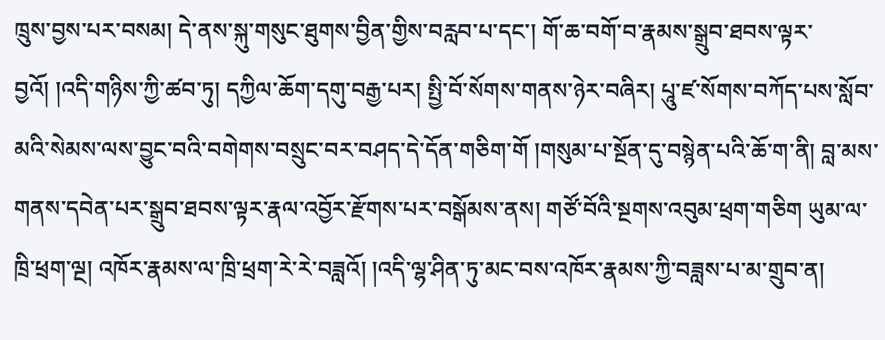ཁྲུས་བྱས་པར་བསམ། དེ་ནས་སྐུ་གསུང་ཐུགས་བྱིན་གྱིས་བརླབ་པ་དང་། གོ་ཆ་བགོ་བ་རྣམས་སྒྲུབ་ཐབས་ལྟར་བྱའོ། །འདི་གཉིས་ཀྱི་ཚབ་ཏུ། དཀྱིལ་ཆོག་དགུ་བརྒྱ་པར། སྤྱི་བོ་སོགས་གནས་ཉེར་བཞིར། པཱུ་ཛ་སོགས་བཀོད་པས་སློབ་མའི་སེམས་ལས་བྱུང་བའི་བགེགས་བསྲུང་བར་བཤད་དེ་དོན་གཅིག་གོ །གསུམ་པ་སྔོན་དུ་བསྙེན་པའི་ཆོ་ག་ནི། བླ་མས་གནས་དབེན་པར་སྒྲུབ་ཐབས་ལྟར་རྣལ་འབྱོར་རྫོགས་པར་བསྒོམས་ནས། གཙོ་བོའི་སྔགས་འབུམ་ཕྲག་གཅིག ཡུམ་ལ་ཁྲི་ཕྲག་ལྔ། འཁོར་རྣམས་ལ་ཁྲི་ཕྲག་རེ་རེ་བཟླའོ། །འདི་ལྷ་ཤིན་ཏུ་མང་བས་འཁོར་རྣམས་ཀྱི་བཟླས་པ་མ་གྲུབ་ན།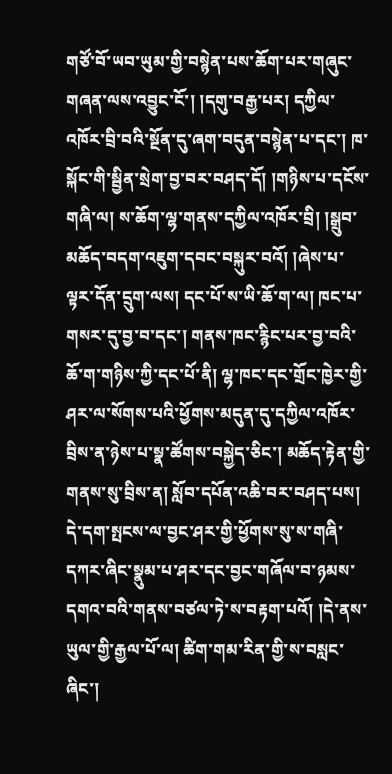གཙོ་བོ་ཡབ་ཡུམ་གྱི་བསྙེན་པས་ཆོག་པར་གཞུང་གཞན་ལས་འབྱུང་ངོ་། །དགུ་བརྒྱ་པར། དཀྱིལ་འཁོར་བྲི་བའི་སྔོན་དུ་ཞག་བདུན་བསྙེན་པ་དང་། ཁ་སྐོང་གི་སྦྱིན་སྲེག་བྱ་བར་བཤད་དོ། །གཉིས་པ་དངོས་གཞི་ལ། ས་ཆོག་ལྷ་གནས་དཀྱིལ་འཁོར་བྲི། །སྒྲུབ་མཆོད་བདག་འཇུག་དབང་བསྐུར་བའོ། །ཞེས་པ་ལྟར་དོན་དྲུག་ལས། དང་པོ་ས་ཡི་ཆོ་ག་ལ། ཁང་པ་གསར་དུ་བྱ་བ་དང་། གནས་ཁང་རྙིང་པར་བྱ་བའི་ཆོ་ག་གཉིས་ཀྱི་དང་པོ་ནི། ལྷ་ཁང་དང་གྲོང་ཁྱེར་གྱི་ཤར་ལ་སོགས་པའི་ཕྱོགས་མདུན་དུ་དཀྱིལ་འཁོར་བྲིས་ན་ཉེས་པ་སྣ་ཚོགས་བསྐྱེད་ཅིང་། མཆོད་རྟེན་གྱི་གནས་སུ་བྲིས་ན། སློབ་དཔོན་འཆི་བར་བཤད་པས། དེ་དག་སྤངས་ལ་བྱང་ཤར་གྱི་ཕྱོགས་སུ་ས་གཞི་དཀར་ཞིང་སྣུམ་པ་ཤར་དང་བྱང་གཞོལ་བ་ཉམས་དགའ་བའི་གནས་བཙལ་ཏེ་ས་བརྟག་པའོ། །དེ་ནས་ཡུལ་གྱི་རྒྱལ་པོ་ལ། ཚིག་གམ་རིན་གྱི་ས་བསླང་ཞིང་།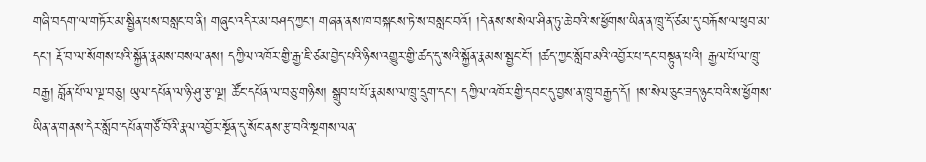གཞི་བདག་ལ་གཏོར་མ་སྦྱིན་པས་བསླང་བ་ནི། གཞུང་འདིར་མ་བཤད་ཀྱང་། གཞན་ནས་ཁ་བསྐངས་ཏེ་ས་བསླང་བའོ། །དེ་ནས་ས་སེལ་ཤིན་ཏུ་ཆེ་བའི་ས་ཕྱོགས་ཡིན་ན་ཁྲུ་དོ་ཙམ་དུ་བརྐོས་ལ་ཕུབ་མ་དང་། རྡོ་བ་ལ་སོགས་པའི་སྐྱོན་རྣམས་བསལ་ནས། དཀྱིལ་འཁོར་གྱི་རྒྱ་ཇི་ཙམ་བྱེད་པའི་ཉིས་འགྱུར་གྱི་ཚད་དུ་སའི་སྐྱོན་རྣམས་སྦྱང་ངོ་། །ཚད་ཀྱང་སློབ་མའི་འབྱོར་པ་དང་བསྟུན་པའི། རྒྱལ་པོ་ལ་ཁྲུ་བརྒྱ། བློན་པོ་ལ་ལྔ་བཅུ། ཡུལ་དཔོན་ལ་ཉི་ཤུ་རྩ་ལྔ། ཚོང་དཔོན་ལ་བཅུ་གཉིས། སྒྲུབ་པ་པོ་རྣམས་ལ་ཁྲུ་དྲུག་དང་། དཀྱིལ་འཁོར་གྱི་དབང་དུ་བྱས་ན་ཁྲུ་བརྒྱད་དོ། །ས་སེལ་ཅུང་ཟད་ཉུང་བའི་ས་ཕྱོགས་ཡིན་ན་གནས་དེར་སློབ་དཔོན་གཙོ་བོའི་རྣལ་འབྱོར་སྔོན་དུ་སོང་ནས་རྩ་བའི་སྔགས་ལན་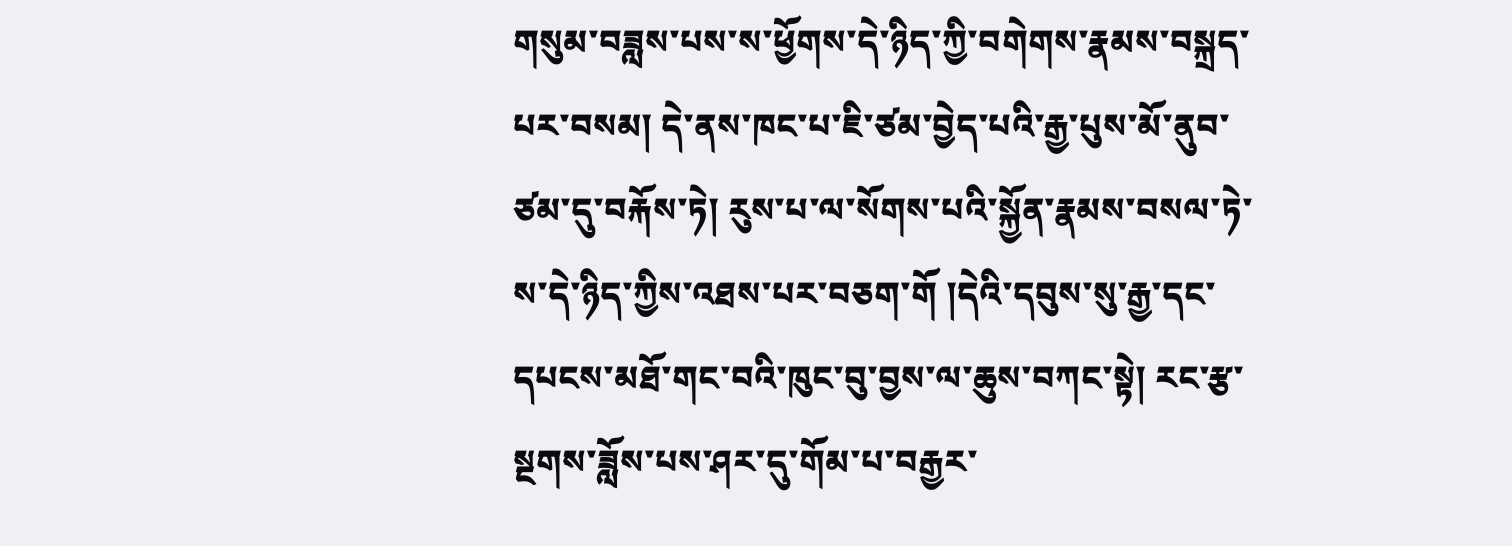གསུམ་བཟླས་པས་ས་ཕྱོགས་དེ་ཉིད་ཀྱི་བགེགས་རྣམས་བསྐྲད་པར་བསམ། དེ་ནས་ཁང་པ་ཇི་ཙམ་བྱེད་པའི་རྒྱ་པུས་མོ་ནུབ་ཙམ་དུ་བརྐོས་ཏེ། རུས་པ་ལ་སོགས་པའི་སྐྱོན་རྣམས་བསལ་ཏེ་ས་དེ་ཉིད་ཀྱིས་འཐས་པར་བཅག་གོ །དེའི་དབུས་སུ་རྒྱ་དང་དཔངས་མཐོ་གང་བའི་ཁུང་བུ་བྱས་ལ་ཆུས་བཀང་སྟེ། རང་རྩ་སྔགས་ཟློས་པས་ཤར་དུ་གོམ་པ་བརྒྱར་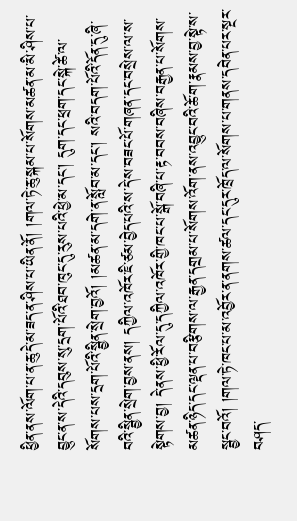ཕྱིན་ནས་ལོག་པ་ན་ཆུ་དེ་མ་ཟད་ན་ཤིས་པ་ཡིན་ནོ། །གལ་ཏེ་ཆུ་སྐམ་པ་སོགས་མཚན་མ་མི་ཤིས་པ་བྱུང་ན་ས་དེའི་དབུས་སུ་དྲག་པོའི་ཐབ་ཁུང་དུ་རུས་པའི་ཕྱེ་མ་དང་། དུག་དང་ཕྲག་དང་སྐེ་ཚེ་ལ་སོགས་པས་དྲག་པོའི་སྦྱིན་སྲེག་བྱའོ། །མཚན་མ་དགེ་ན་སློབ་མ་དང་། སའི་བདག་པོའི་དོན་དུ་ཞི་བའི་སྦྱིན་སྲེག་བྱས་ནས། དཀྱིལ་འཁོར་ཇི་ཙམ་བྱེད་པའི་ས་དེ་ས་བཟང་པོ་གཞན་དང་བསྲེས་ལ་ས་སྟེགས་བྱ། དེ་ནས་ཕྱི་རོལ་དུ་དཀྱིལ་འཁོར་གྱི་ཁང་པ་སྒོ་བཞི་པ་རྟ་བབས་བཞིས་བརྒྱན་པ་སོགས་མཚན་ཉིད་དང་ལྡན་པ་བརྩིགས་ལ་རྒྱན་དགྲམ་པ་སོགས་འོག་ནས་འབྱུང་བའི་ཆོ་ག་རྣམས་བྱ་སྟེ་ས་སྦྱང་བའོ། །གལ་ཏེ་ཁང་པ་མ་འབྱོར་ན་ནགས་ཚལ་དང་དུར་ཁྲོད་ལ་སོགས་པ་གནས་དབེན་པར་སྔར་བཤད་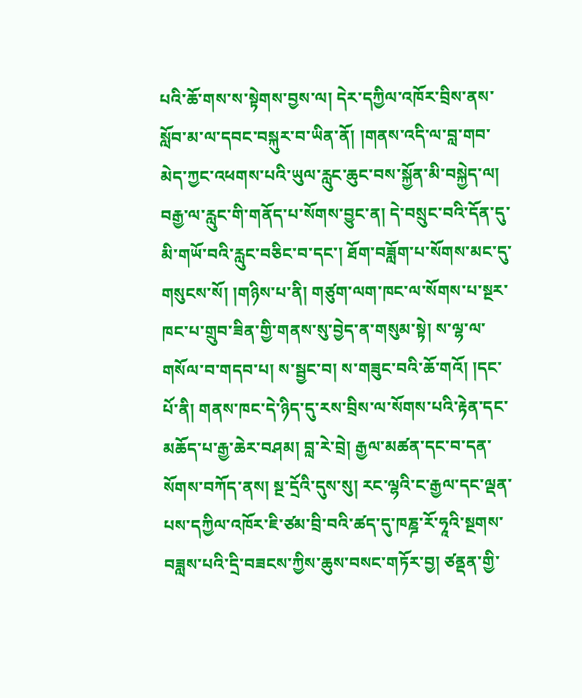པའི་ཆོ་གས་ས་སྟེགས་བྱས་ལ། དེར་དཀྱིལ་འཁོར་བྲིས་ནས་སློབ་མ་ལ་དབང་བསྐུར་བ་ཡིན་ནོ། །གནས་འདི་ལ་བླ་གབ་མེད་ཀྱང་འཕགས་པའི་ཡུལ་རླུང་ཆུང་བས་སྐྱོན་མི་བསྐྱེད་ལ། བརྒྱ་ལ་རླུང་གི་གནོད་པ་སོགས་བྱུང་ན། དེ་བསྲུང་བའི་དོན་དུ་མི་གཡོ་བའི་རླུང་བཅིང་བ་དང་། ཐོག་བཟློག་པ་སོགས་མང་དུ་གསུངས་སོ། །གཉིས་པ་ནི། གཙུག་ལག་ཁང་ལ་སོགས་པ་སྔར་ཁང་པ་གྲུབ་ཟིན་གྱི་གནས་སུ་བྱེད་ན་གསུམ་སྟེ། ས་ལྷ་ལ་གསོལ་བ་གདབ་པ། ས་སྦྱང་བ། ས་གཟུང་བའི་ཆོ་གའོ། །དང་པོ་ནི། གནས་ཁང་དེ་ཉིད་དུ་རས་བྲིས་ལ་སོགས་པའི་རྟེན་དང་མཆོད་པ་རྒྱ་ཆེར་བཤམ། བླ་རེ་བྲེ། རྒྱལ་མཚན་དང་བ་དན་སོགས་བཀོད་ནས། སྔ་དྲོའི་དུས་སུ། རང་ལྷའི་ང་རྒྱལ་དང་ལྡན་པས་དཀྱིལ་འཁོར་ཇི་ཙམ་བྲི་བའི་ཚད་དུ་ཁཎྜ་རོ་ཧཱའི་སྔགས་བཟླས་པའི་དྲི་བཟངས་ཀྱིས་ཆུས་བསང་གཏོར་བྱ། ཙནྡན་གྱི་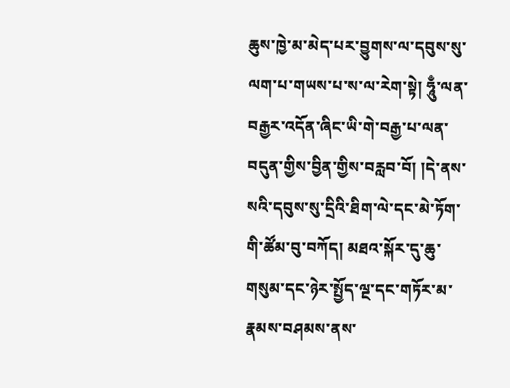ཆུས་ཁྱེ་མ་མེད་པར་བྱུགས་ལ་དབུས་སུ་ལག་པ་གཡས་པ་ས་ལ་རེག་སྟེ། ཧཱུྃ་ལན་བརྒྱར་འདོན་ཞིང་ཡི་གེ་བརྒྱ་པ་ལན་བདུན་གྱིས་བྱིན་གྱིས་བརླབ་བོ། །དེ་ནས་སའི་དབུས་སུ་དྲིའི་ཐིག་ལེ་དང་མེ་ཏོག་གི་ཚོམ་བུ་བཀོད། མཐའ་སྐོར་དུ་ཆུ་གསུམ་དང་ཉེར་སྤྱོད་ལྔ་དང་གཏོར་མ་རྣམས་བཤམས་ནས་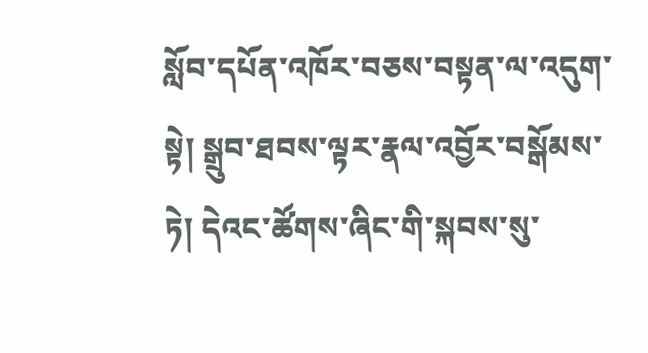སློབ་དཔོན་འཁོར་བཅས་བསྟན་ལ་འདུག་སྟེ། སྒྲུབ་ཐབས་ལྟར་རྣལ་འབྱོར་བསྒོམས་ཏེ། དེའང་ཚོགས་ཞིང་གི་སྐབས་སུ་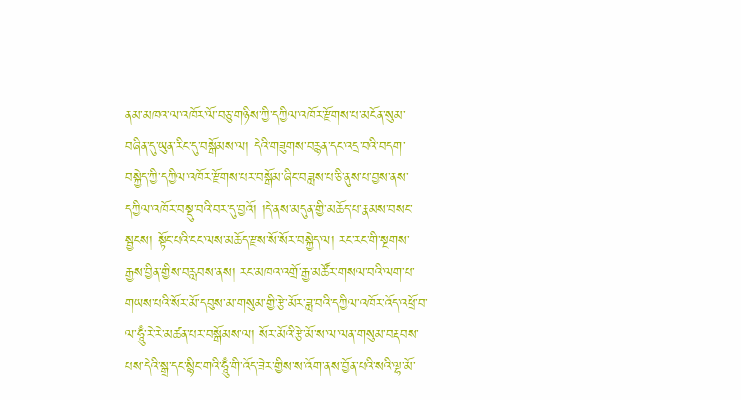ནམ་མཁའ་ལ་འཁོར་ལོ་བཅུ་གཉིས་ཀྱི་དཀྱིལ་འཁོར་རྫོགས་པ་མངོན་སུམ་བཞིན་དུ་ཡུན་རིང་དུ་བསྒོམས་ལ། དེའི་གཟུགས་བརྙན་དང་འདྲ་བའི་བདག་བསྐྱེད་ཀྱི་དཀྱིལ་འཁོར་རྫོགས་པར་བསྒོམ་ཞིང་བཟླས་པ་ཅི་ནུས་པ་བྱས་ནས་དཀྱིལ་འཁོར་བསྡུ་བའི་བར་དུ་བྱའོ། །དེ་ནས་མདུན་གྱི་མཆོད་པ་རྣམས་བསང་སྦྱངས། སྟོང་པའི་ངང་ལས་མཆོད་རྫས་སོ་སོར་བསྐྱེད་ལ། རང་རང་གི་སྔགས་རྒྱས་བྱིན་གྱིས་བརླབས་ནས། རང་མཁའ་འགྲོ་རྒྱ་མཚོར་གསལ་བའི་ལག་པ་གཡས་པའི་སོར་མོ་དབུས་མ་གསུམ་གྱི་རྩེ་མོར་ཟླ་བའི་དཀྱིལ་འཁོར་འོད་འཕྲོ་བ་ལ་ཧཱུྃ་རེ་རེ་མཚན་པར་བསྒོམས་ལ། སོར་མོའི་རྩེ་མོ་ས་ལ་ལན་གསུམ་བརྡབས་པས་དེའི་སྒྲ་དང་སྙིང་གའི་ཧཱུྃ་གི་འོད་ཟེར་གྱིས་ས་འོག་ནས་བྱོན་པའི་སའི་ལྷ་མོ་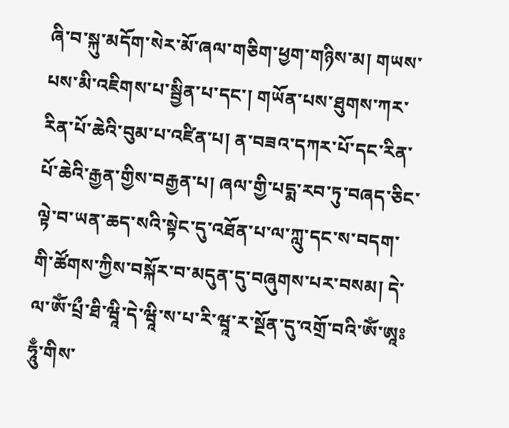ཞི་བ་སྐུ་མདོག་སེར་མོ་ཞལ་གཅིག་ཕྱག་གཉིས་མ། གཡས་པས་མི་འཇིགས་པ་སྦྱིན་པ་དང་། གཡོན་པས་ཐུགས་ཀར་རིན་པོ་ཆེའི་བུམ་པ་འཛིན་པ། ན་བཟའ་དཀར་པོ་དང་རིན་པོ་ཆེའི་རྒྱན་གྱིས་བརྒྱན་པ། ཞལ་གྱི་པདྨ་རབ་ཏུ་བཞད་ཅིང་ལྟེ་བ་ཡན་ཆད་སའི་སྟེང་དུ་འཐོན་པ་ལ་ཀླུ་དང་ས་བདག་གི་ཚོགས་ཀྱིས་བསྐོར་བ་མདུན་དུ་བཞུགས་པར་བསམ། དེ་ལ་ཨོཾ་པྲྀ་ཐི་ཝཱི་དེ་ཝཱི་ས་པ་རི་ཝཱ་ར་སྔོན་དུ་འགྲོ་བའི་ཨོཾ་ཨཱཿཧཱུྃ་གིས་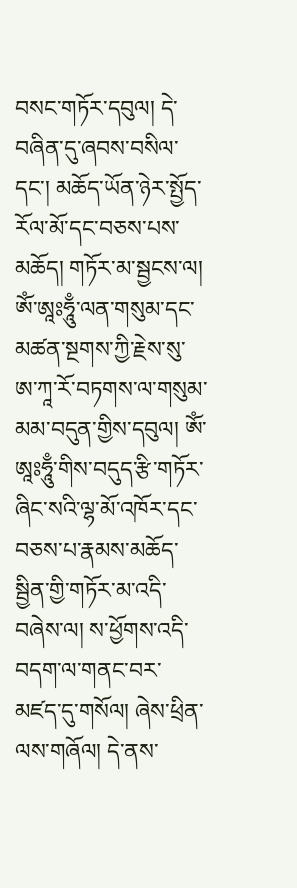བསང་གཏོར་དབུལ། དེ་བཞིན་དུ་ཞབས་བསིལ་དང་། མཆོད་ཡོན་ཉེར་སྤྱོད་རོལ་མོ་དང་བཅས་པས་མཆོད། གཏོར་མ་སྦྱངས་ལ། ཨོཾ་ཨཱཿཧཱུྃ་ལན་གསུམ་དང་མཚན་སྔགས་ཀྱི་རྗེས་སུ་ཨ་ཀཱ་རོ་བཏགས་ལ་གསུམ་མམ་བདུན་གྱིས་དབུལ། ཨོཾ་ཨཱཿཧཱུྃ་གིས་བདུད་རྩི་གཏོར་ཞིང་སའི་ལྷ་མོ་འཁོར་དང་བཅས་པ་རྣམས་མཆོད་སྦྱིན་གྱི་གཏོར་མ་འདི་བཞེས་ལ། ས་ཕྱོགས་འདི་བདག་ལ་གནང་བར་མཛད་དུ་གསོལ། ཞེས་ཕྲིན་ལས་གཞོལ། དེ་ནས་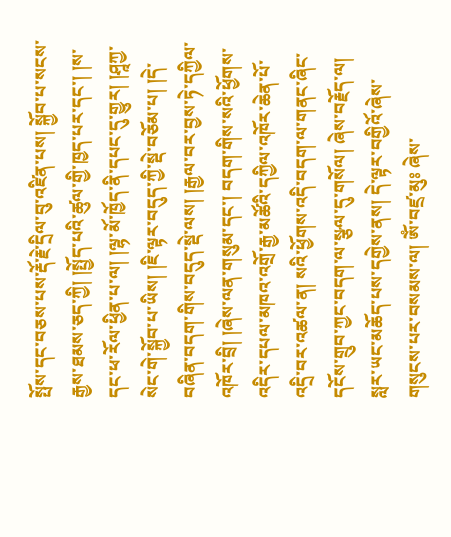སྤོས་དང་བཅས་པས་རྡོ་རྗེ་དྲིལ་བུ་འཛིན་པས། སྐྱོབ་པ་སངས་རྒྱས་ཐམས་ཅད་ཀྱི། །སྤྱོད་པའི་ཚུལ་གྱི་ཁྱད་པར་དང་། །ས་དང་ཕ་རོལ་ཕྱིན་པ་ལ། །ལྷ་མོ་ཁྱོད་ནི་དཔང་དུ་གྱུར། །ཤཱཀྱ་སེང་གེ་སྐྱོབ་པ་ཡིས། །ཇི་ལྟར་བདུད་ཀྱི་སྡེ་བཅོམ་པ། །དེ་བཞིན་བདག་གིས་བདུད་སྡེ་ལས། །རྒྱལ་བར་བྱས་ཏེ་དཀྱིལ་འཁོར་བྲི། །ཞེས་ལན་གསུམ་དང་། བདག་གིས་སའི་ཕྱོགས་འདིར་དཔལ་མཁའ་འགྲོ་རྒྱ་མཚོའི་དཀྱིལ་འཁོར་ཆེན་པོ་འདྲི་བར་འཚལ་ན། སའི་ཕྱོགས་འདི་བདག་ལ་གནང་ཞིང་དངོས་གྲུབ་ཀྱང་བདག་ལ་སྩལ་དུ་གསོལ། ཞེས་བརྗོད་ལ། སླར་ཡང་མཆོད་པས་དགྱེས་ནས། དེ་ལྟར་བགྱིའོ་ཞེས་གསུངས་པར་བསམས་ལ། ཨོཾ་བཛྲ་མུཿ ཞེས་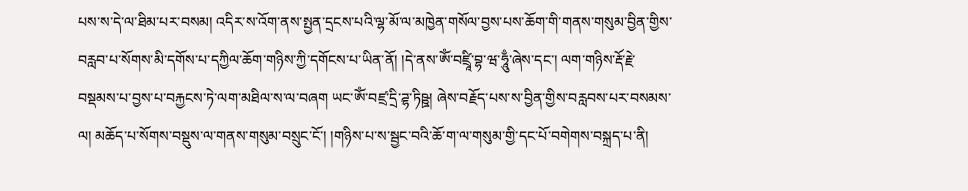པས་ས་དེ་ལ་ཐིམ་པར་བསམ། འདིར་ས་འོག་ནས་སྤྱན་དྲངས་པའི་ལྷ་མོ་ལ་མཁྱེན་གསོལ་བྱས་པས་ཆོག་གི་གནས་གསུམ་བྱིན་གྱིས་བརླབ་པ་སོགས་མི་དགོས་པ་དཀྱིལ་ཆོག་གཉིས་ཀྱི་དགོངས་པ་ཡིན་ནོ། །དེ་ནས་ཨོཾ་བཛྲཱི་བྷ་ཝ་ཧཱུྃ་ཞེས་དང་། ལག་གཉིས་རྡོ་རྗེ་བསྡམས་པ་བྱས་པ་བརྐྱངས་ཏེ་ལག་མཐིལ་ས་ལ་བཞག ཡང་ཨོཾ་བཛྲ་དྲི་ཌྷ་ཏིཥྛ། ཞེས་བརྗོད་པས་ས་བྱིན་གྱིས་བརླབས་པར་བསམས་ལ། མཆོད་པ་སོགས་བསྡུས་ལ་གནས་གསུམ་བསྲུང་ངོ་། །གཉིས་པ་ས་སྦྱང་བའི་ཆོ་ག་ལ་གསུམ་གྱི་དང་པོ་བགེགས་བསྐྲད་པ་ནི།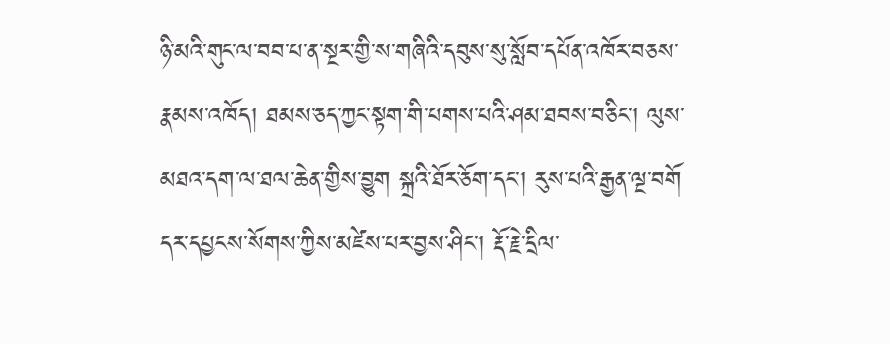ཉི་མའི་གུང་ལ་བབ་པ་ན་སྔར་གྱི་ས་གཞིའི་དབུས་སུ་སློབ་དཔོན་འཁོར་བཅས་རྣམས་འཁོད། ཐམས་ཅད་ཀྱང་སྟག་གི་པགས་པའི་ཤམ་ཐབས་བཅིང་། ལུས་མཐའ་དག་ལ་ཐལ་ཆེན་གྱིས་བྱུག སྐྲའི་ཐོར་ཅོག་དང་། རུས་པའི་རྒྱན་ལྔ་བགོ དར་དཔྱངས་སོགས་ཀྱིས་མཛེས་པར་བྱས་ཤིང་། རྡོ་རྗེ་དྲིལ་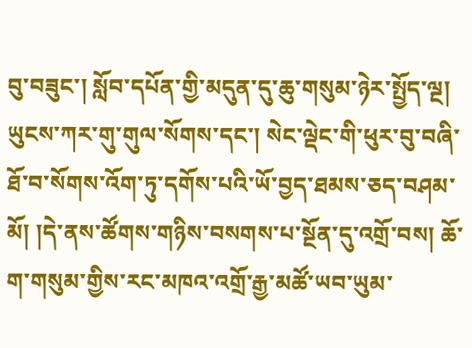བུ་བཟུང་། སློབ་དཔོན་གྱི་མདུན་དུ་ཆུ་གསུམ་ཉེར་སྤྱོད་ལྔ། ཡུངས་ཀར་གུ་གུལ་སོགས་དང་། སེང་ལྡེང་གི་ཕུར་བུ་བཞི་ཐོ་བ་སོགས་འོག་ཏུ་དགོས་པའི་ཡོ་བྱད་ཐམས་ཅད་བཤམ་མོ། །དེ་ནས་ཚོགས་གཉིས་བསགས་པ་སྔོན་དུ་འགྲོ་བས། ཆོ་ག་གསུམ་གྱིས་རང་མཁའ་འགྲོ་རྒྱ་མཚོ་ཡབ་ཡུམ་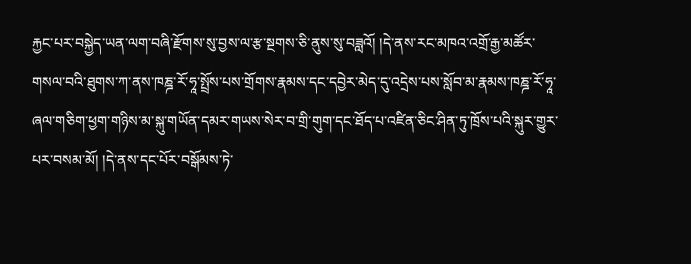རྐྱང་པར་བསྐྱེད་ཡན་ལག་བཞི་རྫོགས་སུ་བྱས་ལ་རྩ་སྔགས་ཅི་ནུས་སུ་བཟླའོ། །དེ་ནས་རང་མཁའ་འགྲོ་རྒྱ་མཚོར་གསལ་བའི་ཐུགས་ཀ་ནས་ཁཎྜ་རོ་ཧཱ་སྤྲོས་པས་གྲོགས་རྣམས་དང་དབྱེར་མེད་དུ་འདྲེས་པས་སློབ་མ་རྣམས་ཁཎྜ་རོ་ཧཱ་ཞལ་གཅིག་ཕྱག་གཉིས་མ་སྐུ་གཡོན་དམར་གཡས་སེར་བ་གྲི་གུག་དང་ཐོད་པ་འཛིན་ཅིང་ཤིན་ཏུ་ཁྲོས་པའི་སྐུར་གྱུར་པར་བསམ་མོ། །དེ་ནས་དང་པོར་བསྒོམས་ཏེ་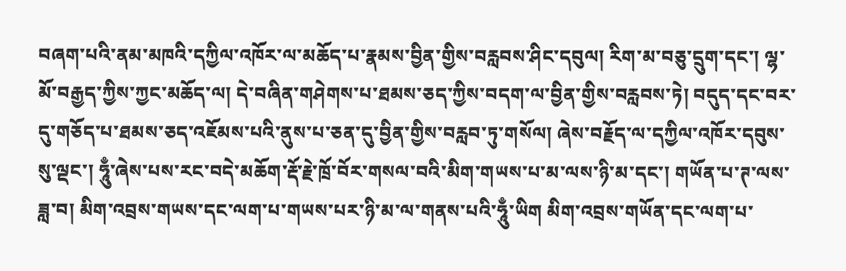བཞག་པའི་ནམ་མཁའི་དཀྱིལ་འཁོར་ལ་མཆོད་པ་རྣམས་བྱིན་གྱིས་བརླབས་ཤིང་དབུལ། རིག་མ་བཅུ་དྲུག་དང་། ལྷ་མོ་བརྒྱད་ཀྱིས་ཀྱང་མཆོད་ལ། དེ་བཞིན་གཤེགས་པ་ཐམས་ཅད་ཀྱིས་བདག་ལ་བྱིན་གྱིས་བརླབས་ཏེ། བདུད་དང་བར་དུ་གཅོད་པ་ཐམས་ཅད་འཇོམས་པའི་ནུས་པ་ཅན་དུ་བྱིན་གྱིས་བརླབ་ཏུ་གསོལ། ཞེས་བརྗོད་ལ་དཀྱིལ་འཁོར་དབུས་སུ་ལྡང་། ཧཱུྃ་ཞེས་པས་རང་བདེ་མཆོག་རྡོ་རྗེ་ཁྲོ་བོར་གསལ་བའི་མིག་གཡས་པ་མ་ལས་ཉི་མ་དང་། གཡོན་པ་ཊ་ལས་ཟླ་བ། མིག་འབྲས་གཡས་དང་ལག་པ་གཡས་པར་ཉི་མ་ལ་གནས་པའི་ཧཱུྃ་ཡིག མིག་འབྲས་གཡོན་དང་ལག་པ་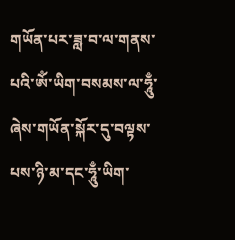གཡོན་པར་ཟླ་བ་ལ་གནས་པའི་ཨོཾ་ཡིག་བསམས་ལ་ཧཱུྃ་ཞེས་གཡོན་སྐོར་དུ་བལྟས་པས་ཉི་མ་དང་ཧཱུྃ་ཡིག་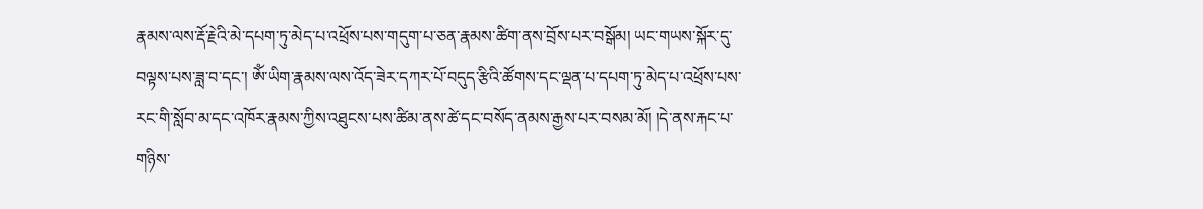རྣམས་ལས་རྡོ་རྗེའི་མེ་དཔག་ཏུ་མེད་པ་འཕྲོས་པས་གདུག་པ་ཅན་རྣམས་ཚིག་ནས་བྲོས་པར་བསྒོམ། ཡང་གཡས་སྐོར་དུ་བལྟས་པས་ཟླ་བ་དང་། ཨོཾ་ཡིག་རྣམས་ལས་འོད་ཟེར་དཀར་པོ་བདུད་རྩིའི་ཚོགས་དང་ལྡན་པ་དཔག་ཏུ་མེད་པ་འཕྲོས་པས་རང་གི་སློབ་མ་དང་འཁོར་རྣམས་ཀྱིས་འཐུངས་པས་ཚིམ་ནས་ཚེ་དང་བསོད་ནམས་རྒྱས་པར་བསམ་མོ། །དེ་ནས་རྐང་པ་གཉིས་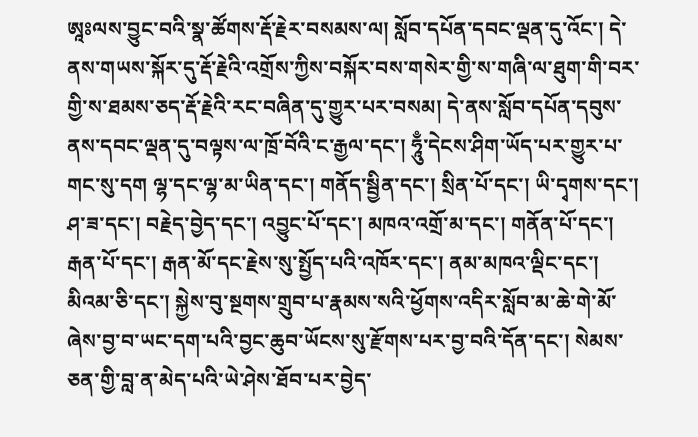ཨཱཿལས་བྱུང་བའི་སྣ་ཚོགས་རྡོ་རྗེར་བསམས་ལ། སློབ་དཔོན་དབང་ལྡན་དུ་འོང་། དེ་ནས་གཡས་སྐོར་དུ་རྡོ་རྗེའི་འགྲོས་ཀྱིས་བསྐོར་བས་གསེར་གྱི་ས་གཞི་ལ་ཐུག་གི་བར་གྱི་ས་ཐམས་ཅད་རྡོ་རྗེའི་རང་བཞིན་དུ་གྱུར་པར་བསམ། དེ་ནས་སློབ་དཔོན་དབུས་ནས་དབང་ལྡན་དུ་བལྟས་ལ་ཁྲོ་བོའི་ང་རྒྱལ་དང་། ཧཱུྃ་དེངས་ཤིག་ཡོད་པར་གྱུར་པ་གང་སུ་དག ལྷ་དང་ལྷ་མ་ཡིན་དང་། གནོད་སྦྱིན་དང་། སྲིན་པོ་དང་། ཡི་དྭགས་དང་། ཤ་ཟ་དང་། བརྗེད་བྱེད་དང་། འབྱུང་པོ་དང་། མཁའ་འགྲོ་མ་དང་། གནོན་པོ་དང་། རྒན་པོ་དང་། རྒན་མོ་དང་རྗེས་སུ་སྤྱོད་པའི་འཁོར་དང་། ནམ་མཁའ་ལྡིང་དང་། མིའམ་ཅི་དང་། སྐྱེས་བུ་སྔགས་གྲུབ་པ་རྣམས་སའི་ཕྱོགས་འདིར་སློབ་མ་ཆེ་གེ་མོ་ཞེས་བྱ་བ་ཡང་དག་པའི་བྱང་ཆུབ་ཡོངས་སུ་རྫོགས་པར་བྱ་བའི་དོན་དང་། སེམས་ཅན་གྱི་བླ་ན་མེད་པའི་ཡེ་ཤེས་ཐོབ་པར་བྱེད་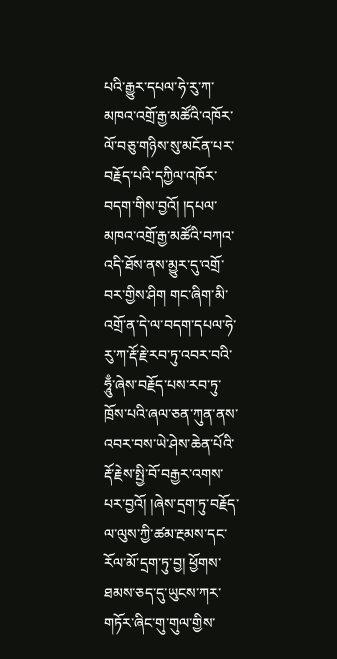པའི་རྒྱུར་དཔལ་ཧེ་རུ་ཀ་མཁའ་འགྲོ་རྒྱ་མཚོའི་འཁོར་ལོ་བཅུ་གཉིས་སུ་མངོན་པར་བརྗོད་པའི་དཀྱིལ་འཁོར་བདག་གིས་བྱའོ། །དཔལ་མཁའ་འགྲོ་རྒྱ་མཚོའི་བཀའ་འདི་ཐོས་ནས་མྱུར་དུ་འགྲོ་བར་གྱིས་ཤིག གང་ཞིག་མི་འགྲོ་ན་དེ་ལ་བདག་དཔལ་ཧེ་རུ་ཀ་རྡོ་རྗེ་རབ་ཏུ་འབར་བའི་ཧཱུྃ་ཞེས་བརྗོད་པས་རབ་ཏུ་ཁྲོས་པའི་ཞལ་ཅན་ཀུན་ནས་འབར་བས་ཡེ་ཤེས་ཆེན་པོའི་རྡོ་རྗེས་སྤྱི་བོ་བརྒྱར་འགས་པར་བྱའོ། །ཞེས་དྲག་ཏུ་བརྗོད་ལ་ལུས་ཀྱི་ཚམ་རྔམས་དང་རོལ་མོ་དྲག་ཏུ་བྱ། ཕྱོགས་ཐམས་ཅད་དུ་ཡུངས་ཀར་གཏོར་ཞིང་གུ་གུལ་གྱིས་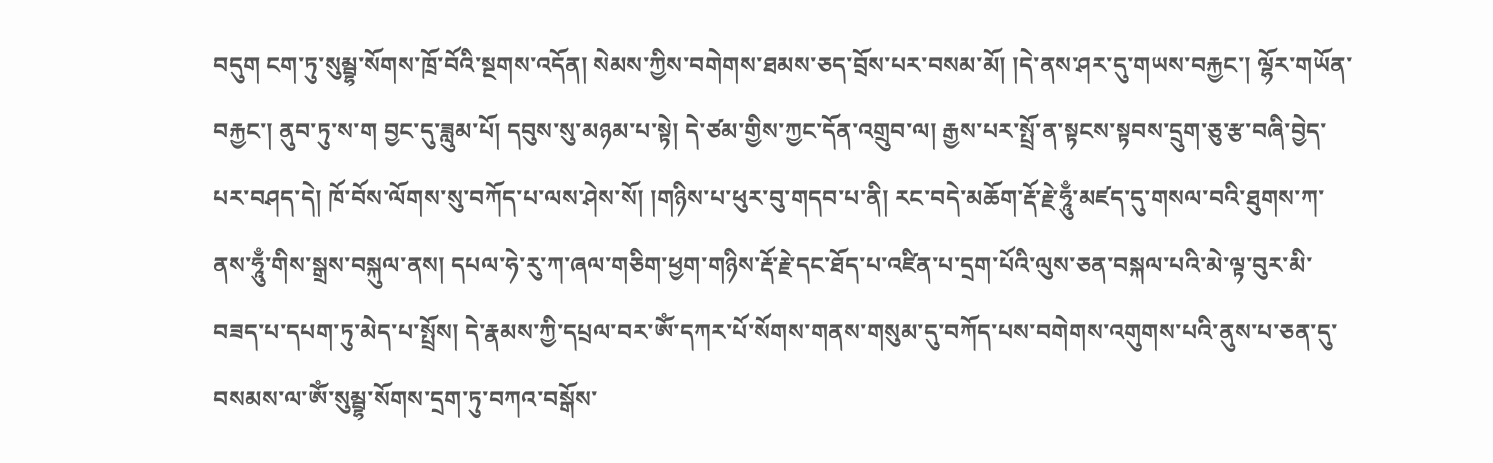བདུག ངག་ཏུ་སུམྦྷ་སོགས་ཁྲོ་བོའི་སྔགས་འདོན། སེམས་ཀྱིས་བགེགས་ཐམས་ཅད་བྲོས་པར་བསམ་མོ། །དེ་ནས་ཤར་དུ་གཡས་བརྐྱང་། ལྷོར་གཡོན་བརྐྱང་། ནུབ་ཏུ་ས་ག བྱང་དུ་ཟླུམ་པོ། དབུས་སུ་མཉམ་པ་སྟེ། དེ་ཙམ་གྱིས་ཀྱང་དོན་འགྲུབ་ལ། རྒྱས་པར་སྤྲོ་ན་སྟངས་སྟབས་དྲུག་ཅུ་རྩ་བཞི་བྱེད་པར་བཤད་དེ། ཁོ་བོས་ལོགས་སུ་བཀོད་པ་ལས་ཤེས་སོ། །གཉིས་པ་ཕུར་བུ་གདབ་པ་ནི། རང་བདེ་མཆོག་རྡོ་རྗེ་ཧཱུྃ་མཛད་དུ་གསལ་བའི་ཐུགས་ཀ་ནས་ཧཱུྃ་གིས་སྒྲས་བསྐུལ་ནས། དཔལ་ཧེ་རུ་ཀ་ཞལ་གཅིག་ཕྱག་གཉིས་རྡོ་རྗེ་དང་ཐོད་པ་འཛིན་པ་དྲག་པོའི་ལུས་ཅན་བསྐལ་པའི་མེ་ལྟ་བུར་མི་བཟད་པ་དཔག་ཏུ་མེད་པ་སྤྲོས། དེ་རྣམས་ཀྱི་དཔྲལ་བར་ཨོཾ་དཀར་པོ་སོགས་གནས་གསུམ་དུ་བཀོད་པས་བགེགས་འགུགས་པའི་ནུས་པ་ཅན་དུ་བསམས་ལ་ཨོཾ་སུམྦྷ་སོགས་དྲག་ཏུ་བཀའ་བསྒོས་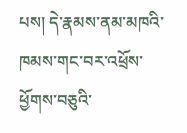པས། དེ་རྣམས་ནམ་མཁའི་ཁམས་གང་བར་འཕྲོས་ཕྱོགས་བཅུའི་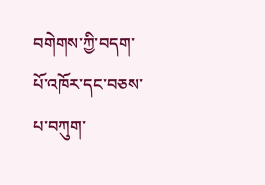བགེགས་ཀྱི་བདག་པོ་འཁོར་དང་བཅས་པ་བཀུག་